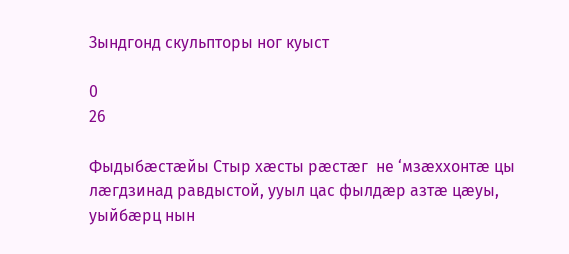Зындгонд скульпторы ног куыст

0
26

Фыдыбæстæйы Стыр хæсты рæстæг  не ‘мзæххонтæ цы лæгдзинад равдыстой, ууыл цас фылдæр азтæ цæуы, уыйбæрц нын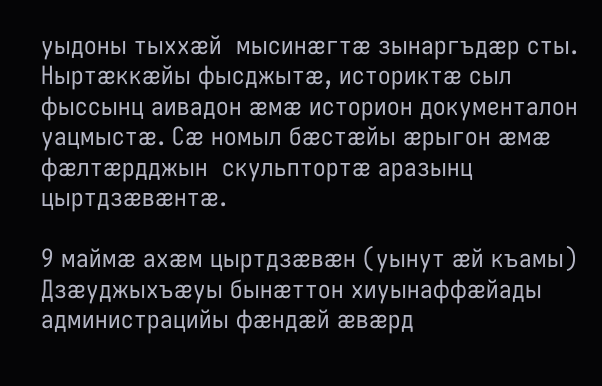уыдоны тыххæй  мысинæгтæ зынаргъдæр сты. Ныртæккæйы фысджытæ, историктæ сыл фыссынц аивадон æмæ историон документалон уацмыстæ. Сæ номыл бæстæйы æрыгон æмæ фæлтæрдджын  скульптортæ аразынц цыртдзæвæнтæ.

9 маймæ ахæм цыртдзæвæн (уынут æй къамы) Дзæуджыхъæуы бынæттон хиуынаффæйады администрацийы фæндæй æвæрд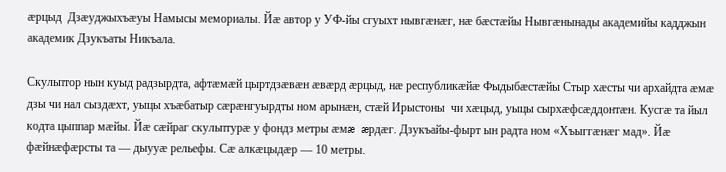æрцыд  Дзæуджыхъæуы Намысы мемориалы. Йæ автор у УФ-йы сгуыхт нывгæнæг, нæ бæстæйы Нывгæнынады академийы кадджын академик Дзукъаты Никъала.

Скульптор нын куыд радзырдта, афтæмæй цыртдзæвæн æвæрд æрцыд, нæ республикæйæ Фыдыбæстæйы Стыр хæсты чи архайдта æмæ дзы чи нал сыздæхт, уыцы хъæбатыр сæрæнгуырдты ном арынæн, стæй Ирыстоны  чи хæцыд, уыцы сырхæфсæддонтæн. Кусгæ та йыл кодта цыппар мæйы. Йæ сæйраг скульптурæ у фондз метры æмæ æрдæг. Дзукъайы-фырт ын радта ном «Хъыггæнæг мад». Йæ фæйнæфæрсты та — дыууæ рельефы. Сæ алкæцыдæр — 10 метры.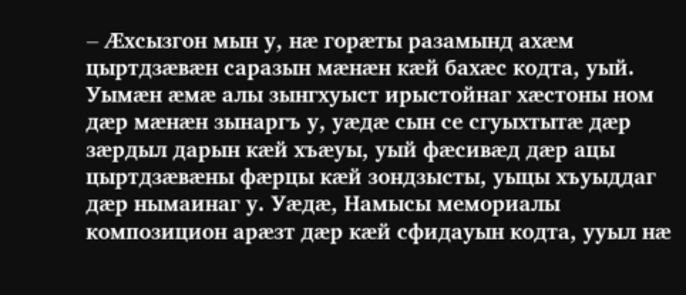— Æхсызгон мын у, нæ горæты разамынд ахæм цыртдзæвæн саразын мæнæн кæй бахæс кодта, уый. Уымæн æмæ алы зынгхуыст ирыстойнаг хæстоны ном дæр мæнæн зынаргъ у, уæдæ сын се сгуыхтытæ дæр зæрдыл дарын кæй хъæуы, уый фæсивæд дæр ацы цыртдзæвæны фæрцы кæй зондзысты, уыцы хъуыддаг дæр нымаинаг у. Уæдæ, Намысы мемориалы композицион арæзт дæр кæй сфидауын кодта, ууыл нæ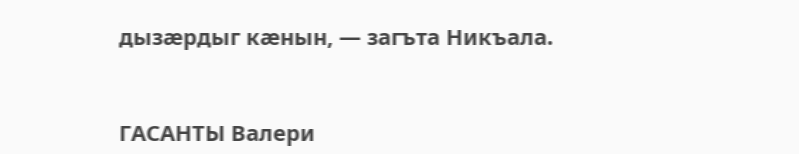дызæрдыг кæнын, — загъта Никъала.



ГАСАНТЫ Валери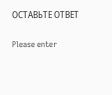ОСТАВЬТЕ ОТВЕТ

Please enter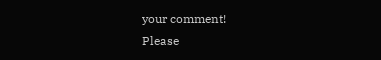your comment!
Please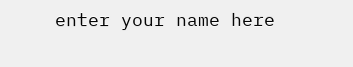enter your name here